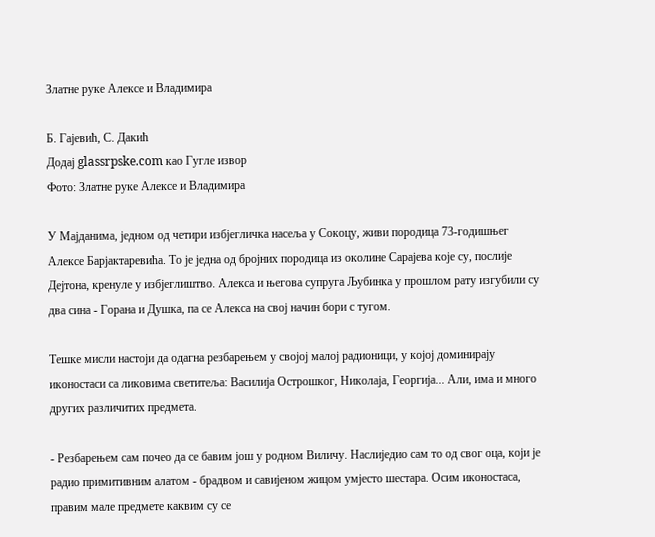Златне руке Алексе и Владимира

Б. Гајевић, С. Дакић
Додај glassrpske.com као Гугле извор
Фото: Златне руке Алексе и Владимира

У Мајданима, једном од четири избјегличка насеља у Сокоцу, живи породица 73-годишњег Алексе Барјактаревића. То је једна од бројних породица из околине Сарајева које су, послије Дејтона, кренуле у избјеглиштво. Алекса и његова супруга Љубинка у прошлом рату изгубили су два сина - Горана и Душка, па се Алекса на свој начин бори с тугом.

Тешке мисли настоји да одагна резбарењем у својој малој радионици, у којој доминирају иконостаси са ликовима светитеља: Василија Острошког, Николаја, Георгија... Али, има и много других различитих предмета.

- Резбарењем сам почео да се бавим још у родном Виличу. Наслиједио сам то од свог оца, који је радио примитивним алатом - брадвом и савијеном жицом умјесто шестара. Осим иконостаса, правим мале предмете каквим су се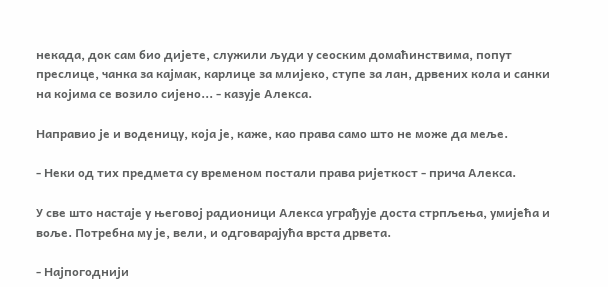некада, док сам био дијете, служили људи у сеоским домаћинствима, попут преслице, чанка за кајмак, карлице за млијеко, ступе за лан, дрвених кола и санки на којима се возило сијено... - казује Алекса.

Направио је и воденицу, која је, каже, као права само што не може да меље.

- Неки од тих предмета су временом постали права ријеткост - прича Алекса.

У све што настаје у његовој радионици Алекса уграђује доста стрпљења, умијећа и воље. Потребна му је, вели, и одговарајућа врста дрвета.

- Најпогоднији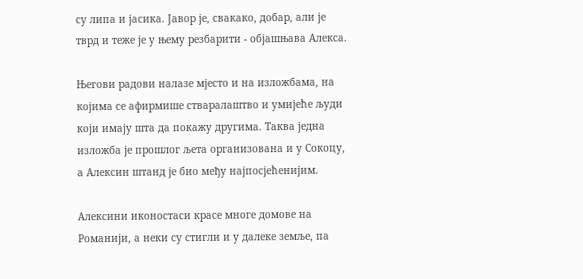су липа и јасика. Јавор је, свакако, добар, али је тврд и теже је у њему резбарити - објашњава Алекса.

Његови радови налазе мјесто и на изложбама, на којима се афирмише стваралаштво и умијеће људи који имају шта да покажу другима. Таква једна изложба је прошлог љета организована и у Сокоцу, а Алексин штанд је био међу најпосјећенијим.

Алексини иконостаси красе многе домове на Романији, а неки су стигли и у далеке земље, па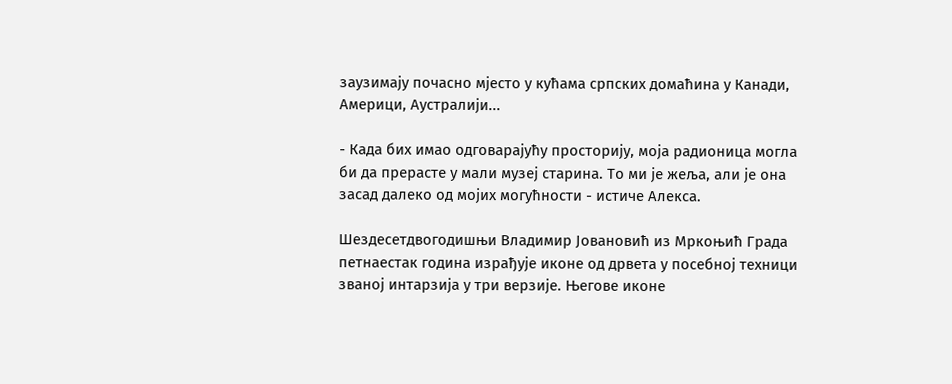заузимају почасно мјесто у кућама српских домаћина у Канади, Америци, Аустралији...

- Када бих имао одговарајућу просторију, моја радионица могла би да прерасте у мали музеј старина. То ми је жеља, али је она засад далеко од мојих могућности - истиче Алекса.

Шездесетдвогодишњи Владимир Јовановић из Мркоњић Града петнаестак година израђује иконе од дрвета у посебној техници званој интарзија у три верзије. Његове иконе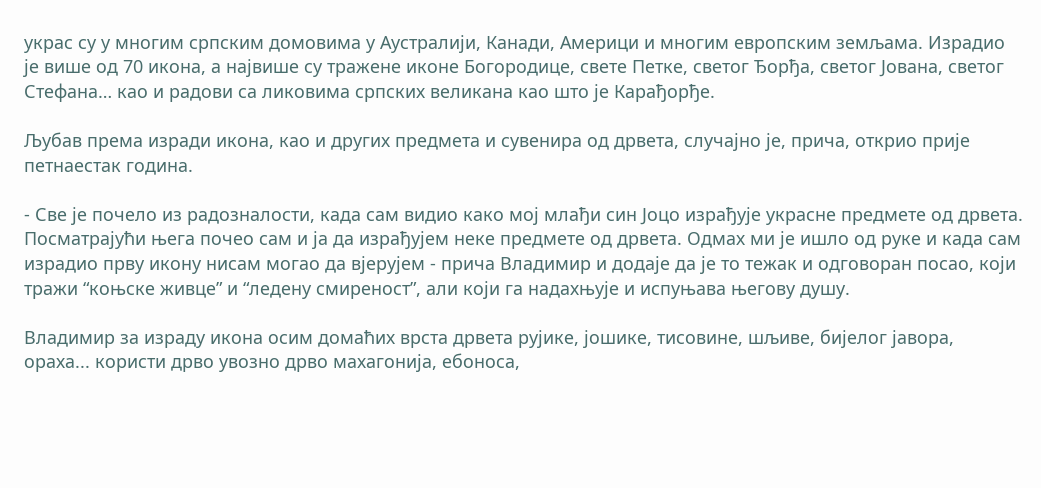украс су у многим српским домовима у Аустралији, Канади, Америци и многим европским земљама. Израдио је више од 70 икона, а највише су тражене иконе Богородице, свете Петке, светог Ђорђа, светог Јована, светог Стефана… као и радови са ликовима српских великана као што је Карађорђе.

Љубав према изради икона, као и других предмета и сувенира од дрвета, случајно је, прича, открио прије петнаестак година.

- Све је почело из радозналости, када сам видио како мој млађи син Јоцо израђује украсне предмете од дрвета. Посматрајући њега почео сам и ја да израђујем неке предмете од дрвета. Одмах ми је ишло од руке и када сам израдио прву икону нисам могао да вјерујем - прича Владимир и додаје да је то тежак и одговоран посао, који тражи “коњске живце” и “ледену смиреност”, али који га надахњује и испуњава његову душу.

Владимир за израду икона осим домаћих врста дрвета рујике, јошике, тисовине, шљиве, бијелог јавора, ораха... користи дрво увозно дрво махагонија, ебоноса,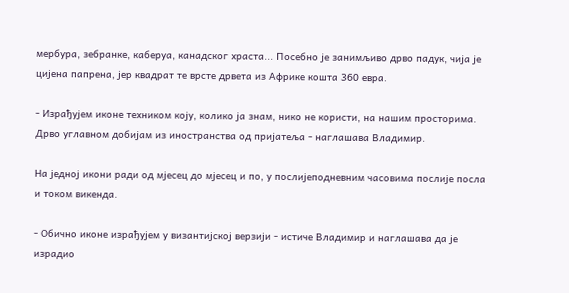мербура, зебранке, каберуа, канадског храста... Посебно је занимљиво дрво падук, чија је цијена папрена, јер квадрат те врсте дрвета из Африке кошта 360 евра.

- Израђујем иконе техником коју, колико ја знам, нико не користи, на нашим просторима. Дрво углавном добијам из иностранства од пријатеља - наглашава Владимир.

На једној икони ради од мјесец до мјесец и по, у послијеподневним часовима послије посла и током викенда.

- Обично иконе израђујем у византијској верзији - истиче Владимир и наглашава да је израдио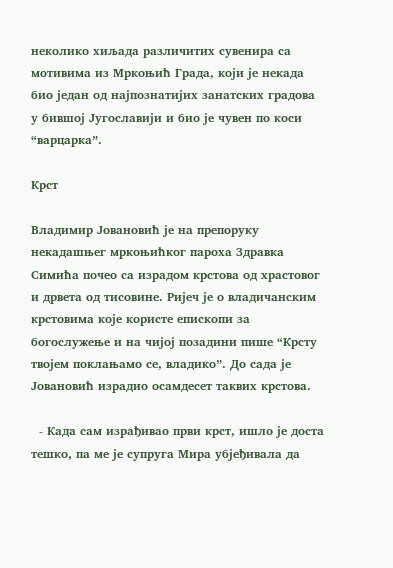неколико хиљада различитих сувенира са мотивима из Мркоњић Града, који је некада био један од најпознатијих занатских градова у бившој Југославији и био је чувен по коси “варцарка”.

Крст

Владимир Јовановић је на препоруку некадашњег мркоњићког пароха Здравка Симића почео са израдом крстова од храстовог и дрвета од тисовине. Ријеч је о владичанским крстовима које користе епископи за богослужење и на чијој позадини пише “Крсту твојем поклањамо се, владико”. До сада је Јовановић израдио осамдесет таквих крстова.

  - Када сам израђивао први крст, ишло је доста тешко, па ме је супруга Мира убјеђивала да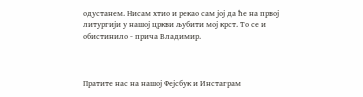одустанем. Нисам хтио и рекао сам јој да ће на првој литургији у нашој цркви љубити мој крст. То се и обистинило - прича Владимир.



Пратите нас на нашој Фејсбук и Инстаграм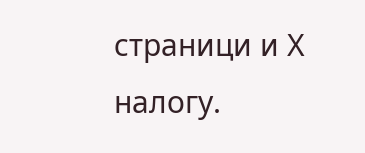страници и X налогу.